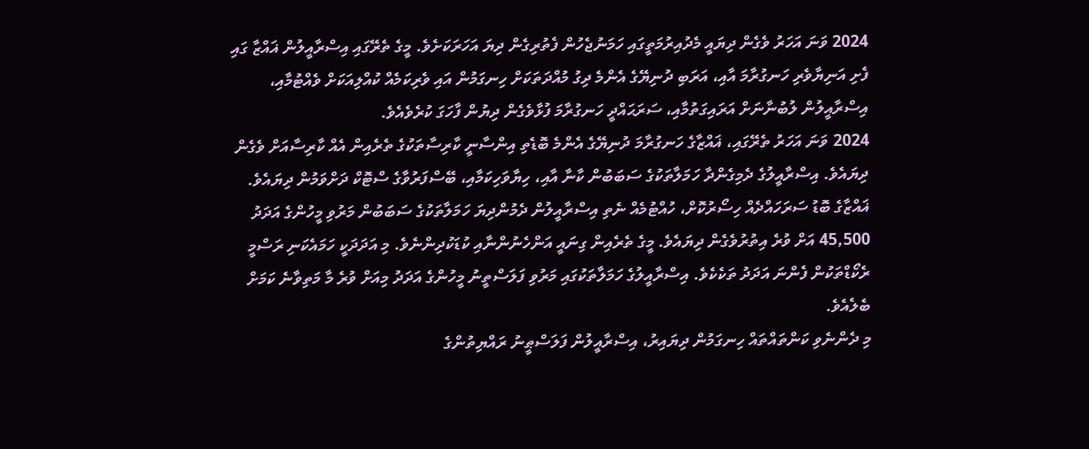2024 ވަނަ އަހަރު ވެގެން ދިޔައީ މެދުއިރުމަތީގައި ހަމަނުޖެހުން ފެތުރިގެން ދިޔަ އަހަރަކަށެވެ. މީގެ ތެރޭގައި އިސްރާއީލުން ޣައްޒާ ގައި ފެށި އަނިޔާވެރި ހަނގުރާމަ އާއި، އަރަބި ދުނިޔޭގެ އެންމެ ދިގު މުއްދަތަކަށް ހިނގަމުން އައި ވެރިކަމެއް ކުއްލިއަކަށް ވެއްޓުމާއި، އިސްރާއީލުން ލުބުނާނަށް އަރައިގަތުމާއި، ސަރަޙައްދީ ހަނގުރާމަ ފުޅާވެގެން ދިޔުން ފާހަގަ ކުރެވެއެވެ.
2024 ވަނަ އަހަރު ތެރޭގައި، ޣައްޒާގެ ހަނގުރާމަ ދުނިޔޭގެ އެންމެ ބޮޑެތި އިންސާނީ ކާރިސާތަކުގެ ތެރެއިން އެއް ކާރިސާއަށް ވެގެން ދިޔައެވެ. އިސްރާއީލުގެ ދެމިގެންދާ ހަމަލާތަކުގެ ސަބަބުން ކާނާ އާއި، ހިޔާވަހިކަމާއި، ބޭސްފަރުވާގެ ސްޓޮކް ދަށްވަމުން ދިޔައެވެ. ޣައްޒާގެ ބޮޑު ސަރަހައްދެއް ހިސޯރުކޮށް، ހުއްޓުމެއް ނެތި އިސްރާއީލުން ދެމުންދިޔަ ހަމަލާތަކުގެ ސަބަބުން މަރުވި މީހުންގެ އަދަދު 45,500 އަށް ވުރެ އިތުރުވެގެން ދިޔައެވެ. މީގެ ތެރެއިން ގިނައީ އަންހެނުންނާއި ކުޑަކުދިންނެވެ. މި އަދަދަކީ ހަމައެކަނި ރަސްމީ ރެކޯޑްތަކުން ފެންނަ އަދަދު ތަކެކެވެ. އިސްރާއީލުގެ ހަމަލާތަކުގައި މަރުވި ފަލަސްތީނު މީހުންގެ އަދަދު މިއަށް ވުރެ މާ މަތިވާނެ ކަމަށް ބެލެއެވެ.
މި ދެންނެވި ކަންތައްތައް ހިނގަމުން ދިޔައިރު، އިސްރާއީލުން ފަލަސްޠީނު ރައްޔިތުންގެ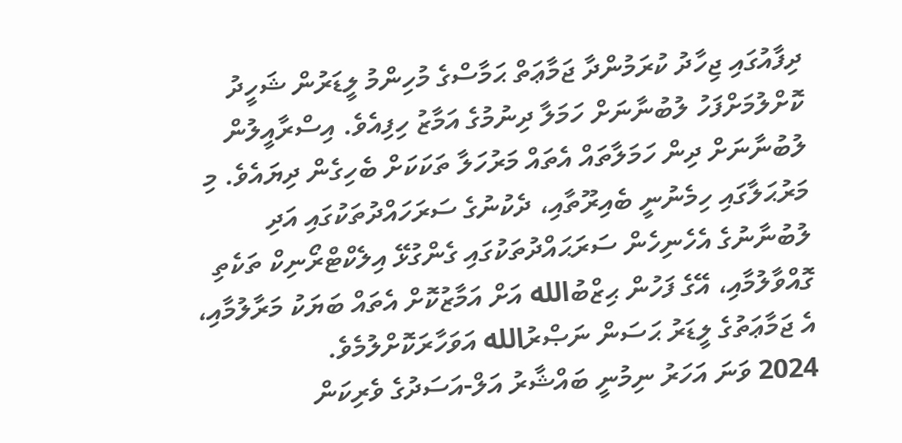ދިފާއުގައި ޖިހާދު ކުރަމުންދާ ޖަމާޢަތް ޙަމާސްގެ މުހިންމު ލީޑަރުން ޝަހީދު ކޮށްލުމަށްފަހު ލުބުނާނަށް ހަމަލާ ދިނުމުގެ އަމާޒު ހިފިއެވެ. އިސްރާއީލުން ލުބުނާނަށް ދިން ހަމަލާތައް އެތައް މަރުހަލާ ތަކަކަށް ބެހިގެން ދިޔައެވެ. މި މަރުޙަލާގައި ހިމެނުނީ ބެއިރޫތާއި، ދެކުނުގެ ސަރަހައްދުތަކުގައި އަދި ލުބުނާނުގެ އެހެނިހެން ސަރަޙައްދުތަކުގައި ގެންގުޅޭ އިލެކްޓްރޯނިކް ތަކެތި ގޮއްވާލުމާއި، އޭގެ ފަހުން ޙިޒްބުالله އަށް އަމާޒުކޮށް އެތައް ބަޔަކު މަރާލުމާއި، އެ ޖަމާޢަތުގެ ލީޑަރު ޙަސަން ނަޞްރުالله އަވަހާރަކޮށްލުމެވެ.
2024 ވަނަ އަހަރު ނިމުނީ ބައްޝާރު އަލް-އަސަދުގެ ވެރިކަން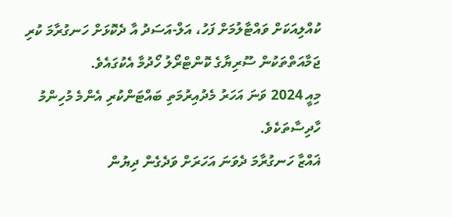ކުއްލިއަކަށް ވައްޓާލުމަށް ފަހު، އަލް-އަސަދު އާ ދެކޮޅަށް ހަނގުރާމަ ކުރި ޖަމާއަތްތަކުން ސޫރިޔާގެ ކޮންޓްރޯލު ހޯދުމާ އެކުގައެވެ.
މިއީ 2024 ވަނަ އަހަރު މެދުއިރުމަތި ބައްޓަންކުރި އެންމެ މުހިންމު ހާދިސާތަކެވެ.
ޣައްޒާ ހަނގުރާމަ ދެވަނަ އަހަރަށް ވަދެގެން ދިޔުން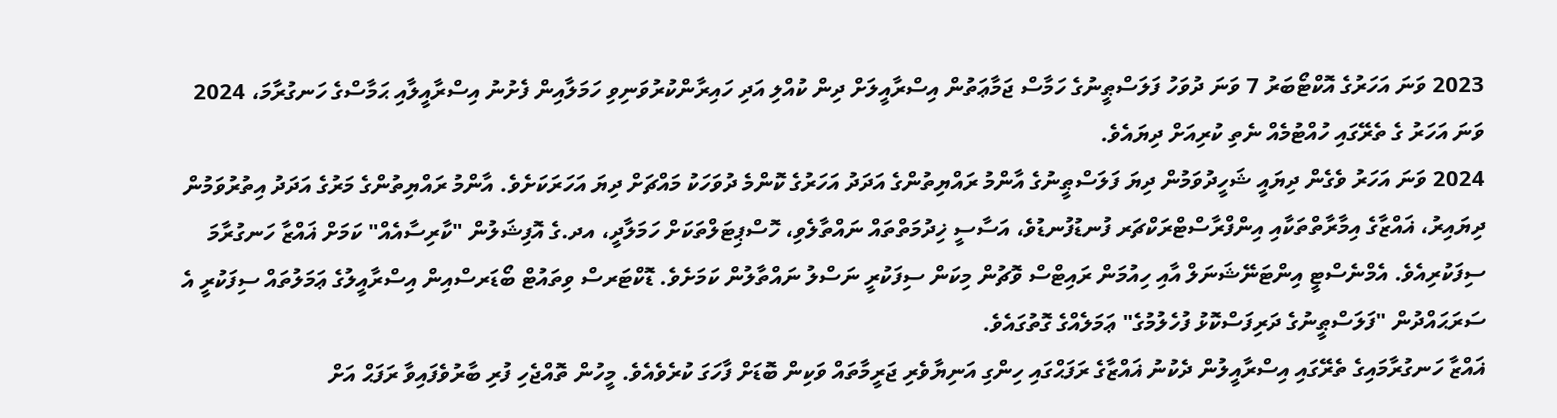2023 ވަނަ އަހަރުގެ އޮކްޓޯބަރު 7 ވަނަ ދުވަހު ފަލަސްޠީނުގެ ހަމާސް ޖަމާޢަތުން އިސްރާއީލަށް ދިން ކުއްލި އަދި ހައިރާންކުރުވަނިވި ހަމަލާއިން ފެށުނު އިސްރާއީލާއި ޙަމާސްގެ ހަނގުރާމަ، 2024 ވަނަ އަހަރު ގެ ތެރޭގައި ހުއްޓުމެއް ނެތި ކުރިއަށް ދިޔައެވެ.
2024 ވަނަ އަހަރު ވެގެން ދިޔައީ ޝަހީދުވަމުން ދިޔަ ފަލަސްޠީނުގެ އާންމު ރައްޔިތުންގެ އަދަދު އަހަރުގެ ކޮންމެ ދުވަހަކު މައްޗަށް ދިޔަ އަހަރަކަށެވެ. އާންމު ރައްޔިތުންގެ މަރުގެ އަދަދު އިތުރުވަމުން ދިޔައިރު، ޣައްޒާގެ އިމާރާތްތަކާއި އިންފްރާސްޓްރަކްޗަރ ފުނޑުފުނޑުވެ، އަސާސީ ޚިދުމަތްތައް ނައްތާލެވި، ހޮސްޕިޓަލްތަކަށް ހަމަލާދީ، އދ.ގެ އޮފިޝަލުން "ކާރިސާއެއް" ކަމަށް ޣައްޒާ ހަނގުރާމަ ސިފަކުރިއެވެ. އެމްނެސްޓީ އިންޓަނޭޝަނަލް އާއި ހިއުމަން ރައިޓްސް ވޮޗުން މިކަން ސިފަކުރީ ނަސްލު ނައްތާލުން ކަމަށެވެ. ޑޮކްޓަރސް ވިތައުޓް ބޯޑަރސްއިން އިސްރާއީލުގެ ޢަމަލުތައް ސިފަކުރީ އެ ސަރަޙައްދުން "ފަލަސްޠީނުގެ ދަރިފަސްކޮޅު ފުހެލުމުގެ" ޢަމަލެއްގެ ގޮތުގައެވެ.
ޣައްޒާ ހަނގުރާމައިގެ ތެރޭގައި އިސްރާއީލުން ދެކުނު ޣައްޒާގެ ރަފަޙްގައި ހިންގި އަނިޔާވެރި ޖަރީމާތައް ވަކިން ބޮޑަށް ފާހަގަ ކުރެވެއެވެ. މީހުން ތޮއްޖެހި ފުރި ބާރުވެފައިވާ ރަފަޙް އަށް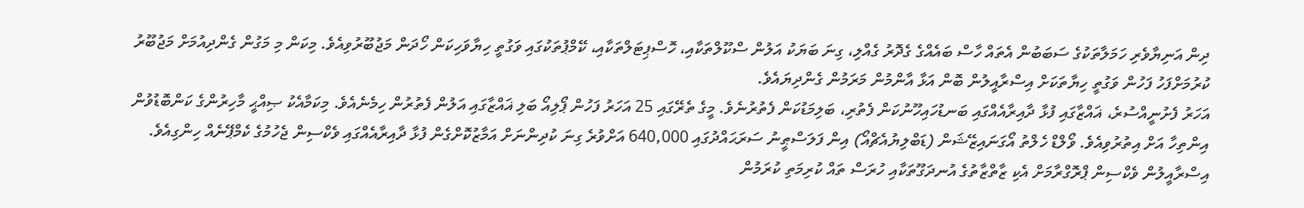ދިން އަނިޔާވެރި ހަމަލާތަކުގެ ސަބަބުން އެތައް ހާސް ބައެއްގެ ގެދޮރު ގެއްލި، ގިނަ ބަޔަކު އަލުން ސްކޫލްތަކާއި، ހޮސްޕިޓަލްތަކާއި، ކޭމްޕުތަކުގައި ވަގުތީ ހިޔާވަހިކަން ހޯދަން މަޖުބޫރުވިއެވެ. މިކަން މި މަގުން ގެންދިއުމަށް މަޖުބޫރު ކުރުމަށްފަހު ފަހުން ވަގުތީ ހިޔާތަކަށް އިސްރާއީލުން ބޮން އަޅާ އާންމުން މަރަމުން ގެންދިޔައެވެ.
އަހަރު ފެށުނީއްސުރެ، ޣައްޒާގައި ފުޅާ ދާއިރާއެއްގައި ބަނޑުހައިހޫނުކަން ފެތުރި، ބަލިމަޑުކަން ފެތުރުނެވެ. މީގެ ތެރޭގައި 25 އަހަރު ފަހުން ޕޯލިއޯ ބަލި ޣައްޒާގައި އަލުން ފެތުރުން ހިމެނެއެވެ. މިކަމާއެކު ޞިއްޙީ މާހިރުންގެ ކަންބޮޑުވުން އިންތިހާ އަށް އިތުރުވިއެވެ. ވޯލްޑް ހެލްތު އޯގަނައިޒޭޝަން (ޑަބްލިޔުއެޗްއޯ) އިން ފަލަސްޠީނު ސަރަޙައްދުގައި 640,000 އަށްވުރެ ގިނަ ކުދިންނަށް އަމާޒުކޮށްގެން ފުޅާ ދާއިރާއެއްގައި ވެކްސިން ޖެހުމުގެ ކެމްޕޭނެއް ހިންގިއެވެ. އިސްރާއީލުން ވެކްސިން ޕްރޮގްރާމަށް އެކި ޒާތްޒާތުގެ އުނދަގޫތަކާއި ހުރަސް ތައް ކުރިމަތި ކުރަމުން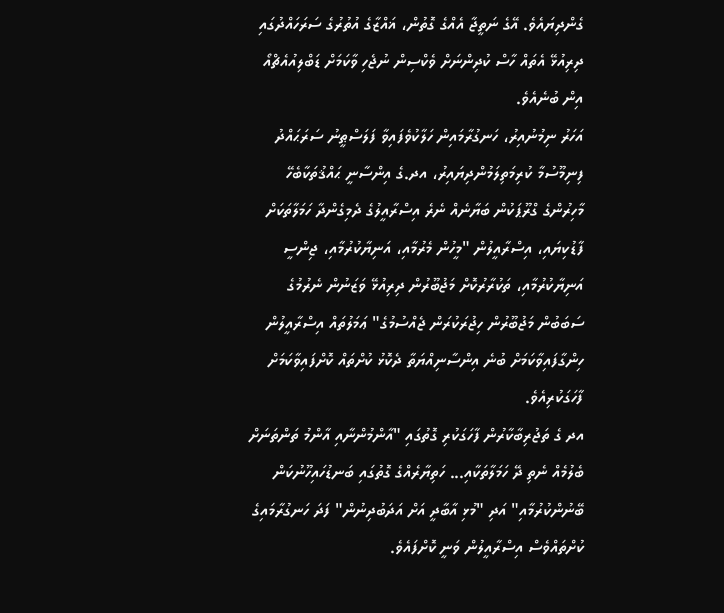ގެންދިޔައެވެ. އޭގެ ނަތީޖާ އެއްގެ ގޮތުން، ޣައްޒާގެ އުތުރުގެ ސަރަހައްދުގައި ދިރިއުޅޭ އެތައް ހާސް ކުދިންނަށް ވެކްސިން ނުޖެހި ވާކަމަށް ޑަބްލިއުއެޗްއޯ އިން ބުނެއެވެ.
އަހަރު ނިމުނުއިރު، ހަނގުރާމައިން ހަލާކުވެފައިވާ ފަލަސްޠީނު ސަރަޙައްދު ފިނިމޫސުމާ ކުރިމަތިލަމުންދިޔައިރު، އދ.ގެ އިންސާނީ ޙައްޤުތަކާބެހޭ މާހިރުންގެ ގްރޫޕަކުން ބަޔާނެއް ނެރެ އިސްރާއީލުގެ ދެމިގެންދާ ހަމަލާތަކަށް ފާޑުކިޔައި، އިސްރާއީލުން "މީހުން މެރުމާއި، އަނިޔާކުރުމާއި، ޖިންސީ އަނިޔާކުރުމާއި، ތަކުރާރުކޮށް މަޖުބޫރުން ދިރިއުޅޭ ވަޒަނުން ނެރުމުގެ ސަބަބުން މަޖުބޫރުން ހިޖުރަކުރަން ޖެއްސުމުގެ" ޢަމަލުތައް އިސްރާއީލުން ހިންގާފައިވާކަމަށް ބުނެ އިންސާނިއްޔަތާ ދެކޮޅު ކުށްތައް ކޮށްފައިވާކަމަށް ފާހަގަކުރިއެވެ.
އދ ގެ ތަޖުރިބާކާރުން ފާހަގަކުރި ގޮތުގައި "އާންމުންނާއި އާންމު ތަންތަނަށް ބެލުމެއް ނެތި ދޭ ހަމަލާތަކާއި... ހަތިޔާރެއްގެ ގޮތުގައި ބަނޑުހައިހޫނުކަން ބޭނުންކުރުމާއި" އަދި "މުޅި އާބާދީ އަށް އަދަބުދިނުން" ފަދަ ހަނގުރާމައިގެ ކުށްތައްވެސް އިސްރާއީލުން ވަނީ ކޮށްފައެވެ.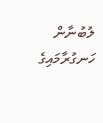ލުބުނާން ހަނގުރާމައިގެ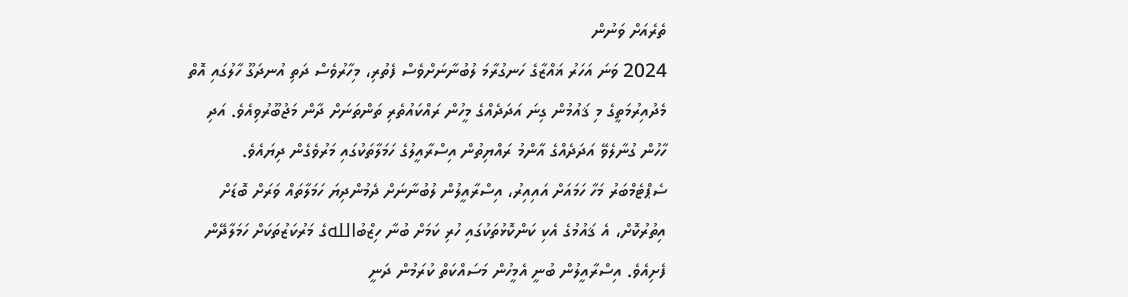ތެރެއަށް ވަނުން
2024 ވަނަ އަހަރު ޣައްޒާގެ ހަނގުރާމަ ލުބުނާނަށްވެސް ފެތުރި، މިހާރުވެސް ދަތި އުނދަގޫ ހާލުގައި އޮތް މެދުއިރުމަތީގެ މި ޤައުމުން ގިނަ އަދަދެއްގެ މީހުން ރައްކައުތެރި ތަންތަނަށް ދާން މަޖުބޫރުވިއެވެ. އަދި ހާހުން ގުނާލެވޭ އަދަދެއްގެ އާންމު ރައްޔިތުން އިސްރާއީލުގެ ހަމަލާތަކުގައި މަރުވެގެން ދިޔައެވެ.
ސެޕްޓެމްބަރު މަހާ ހަމައަށް އައިއިރު، އިސްރާއީލުން ލުބުނާނަށް ދެމުންދިޔަ ހަމަލާތައް ވަރަށް ބޮޑަށް އިތުރުކޮށް، އެ ޤައުމުގެ އެކި ކަންކޮޅުތަކުގައި ހުރި ކަމަށް ބުނާ ހިޒްބުاللهގެ މަރުކަޒުތަކަށް ހަމަލާދޭން ފެށިއެވެ. އިސްރާއީލުން ބުނީ އެމީހުން މަސައްކަތް ކުރަމުން ދަނީ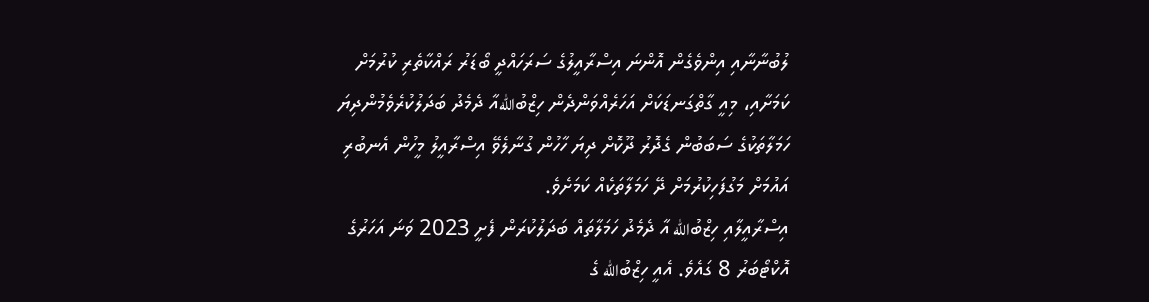ލުބުނާނާއި އިންވެގެން އޮންނަ އިސްރާއީލުގެ ސަރަހައްދީ ބޯޑަރު ރައްކާތެރި ކުރުމަށް ކަމަށާއި، މިއީ ގާތްގަނޑަކަށް އަހަރެއްވަންދެން ހިޒްބުاللهއާ ދެމެދު ބަދަލުކުރެވެމުންދިޔަ ހަމަލާތަކުގެ ސަބަބުން ގެދޮރު ދޫކޮށް ދިޔަ ހާހުން ގުނާލެވޭ އިސްރާއީލު މީހުން އެނބުރި އައުމަށް މަގުފަހިކުރުމަށް ދޭ ހަމަލާތަކެއް ކަމަށެވެ.
އިސްރާއީލާއި ހިޒްބުالله އާ ދެމެދު ހަމަލާތައް ބަދަލުކުރަން ފެށީ 2023 ވަނަ އަހަރުގެ އޮކްޓޯބަރު 8 ގައެވެ. އެއީ ހިޒްބުالله ގެ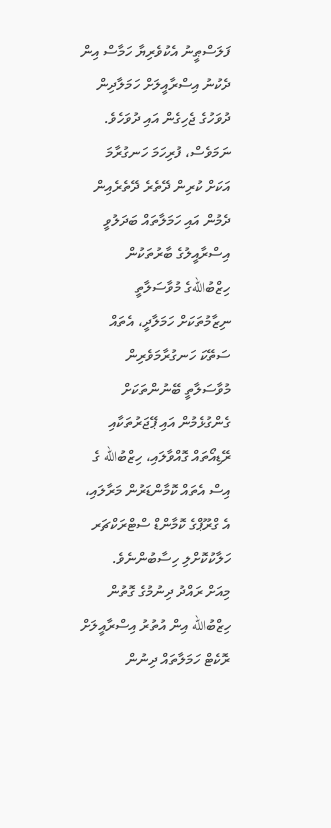ފަލަސްޠީނު އެކުވެރިޔާ ހަމާސް އިން ދެކުނު އިސްރާއީލަށް ހަމަލާދިން ދުވަހުގެ ޖެހިގެން އައި ދުވަހެވެ.
ނަމަވެސް، ފުރިހަމަ ހަނގުރާމަ އަކަށް ކުރިން ދޭތެރެ ދޭތެރެއިން ދެމުން އައި ހަމަލާތައް ބަދަލުވީ އިސްރާއީލުގެ ބާރުތަކުން ހިޒްބުاللهގެ މުވާސަލާތީ ނިޒާމުތަކަށް ހަމަލާދީ، އެތައް ސަތޭކަ ހަނގުރާމަވެރިން މުވާސަލާތީ ބޭނުންތަކަށް ގެންގުޅެމުން އައި ޕޭޖަރުތަކާއި ރޭޑިއޯތައް ގޮއްވާލައި، ހިޒްބުالله ގެ އިސް އެތައް ކޮމާންޑަރުން މަރާލައި، އެ ގްރޫޕްގެ ކޮމާންޑް ސްޓްރަކްޗަރ ހަލާކުކޮށްލި ހިސާބުންނެވެ.
މިއަށް ރައްދު ދިނުމުގެ ގޮތުން ހިޒްބުالله އިން އުތުރު އިސްރާއީލަށް ރޮކެޓް ހަމަލާތައް ދިނުން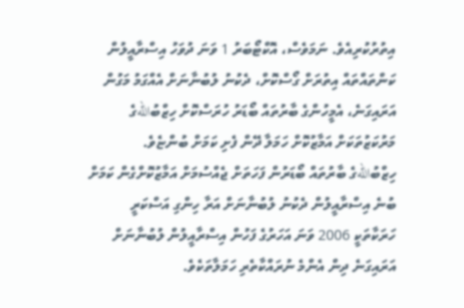އިތުރުކުރިއެވެ. ނަމަވެސް، އޮކްޓޯބަރު 1 ވަނަ ދުވަހު އިސްރާއީލުން ކަންތައްތައް އިތުރަށް ގޯސްކޮށް، ދެކުނު ލުބުނާނަށް އެއްގަމު މަގުން އަރައިގަނެ، އެމީހުންގެ ބާރުތައް ބޯޑަރު ހުރަސްކޮށް ހިޒްބުاللهގެ މަރުކަޒުތަކަށް އަމާޒުކޮށް ހަމަލާ ދޭން ފެށި ކަމަށް ބުންޏެވެ.
ހިޒްބުاللهގެ ބާރުތައް ބޯޑަރުން ފަހަތަށް ޖެއްސުމަށް އަމާޒުކޮށްގެން ކަމަށް ބުނެ އިސްރާއީލުން ދެކުނު ލުބުނާނަށް އަރާ ހިންގި އަސްކަރީ ހަރަކާތަކީ 2006 ވަނަ އަހަރުގެ ފަހުން އިސްރާއީލުން ލުބުނާނަށް އަރައިގަނެ ދިން އެންމެ ނުރައްކާތެރި ހަމަލާތަކެވެ.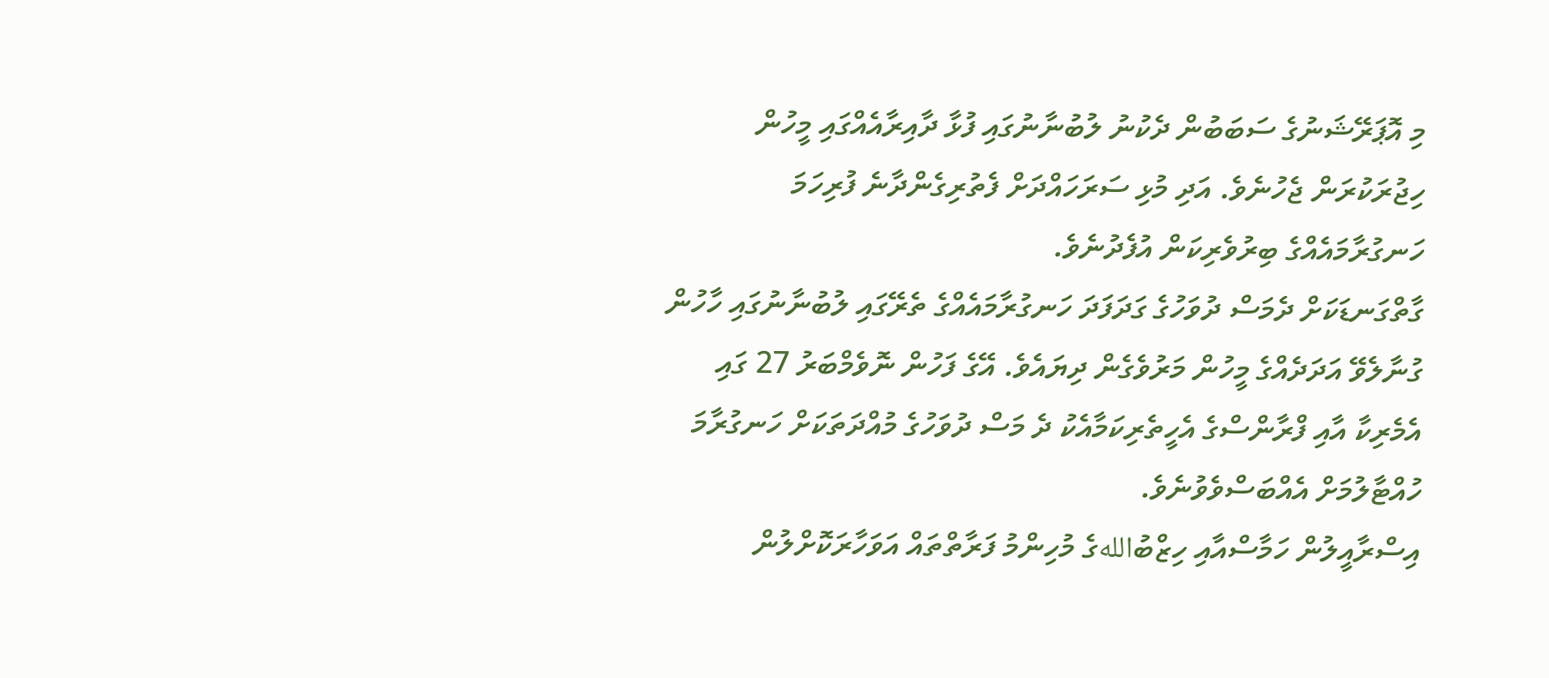މި އޮޕަރޭޝަނުގެ ސަބަބުން ދެކުނު ލުބުނާނުގައި ފުޅާ ދާއިރާއެއްގައި މީހުން ހިޖުރަކުރަން ޖެހުނެވެ. އަދި މުޅި ސަރަހައްދަށް ފެތުރިގެންދާނެ ފުރިހަމަ ހަނގުރާމައެއްގެ ބިރުވެރިކަން އުފެދުނެވެ.
ގާތްގަނޑަކަށް ދެމަސް ދުވަހުގެ ގަދަފަދަ ހަނގުރާމައެއްގެ ތެރޭގައި ލުބުނާނުގައި ހާހުން ގުނާލެވޭ އަދަދެއްގެ މީހުން މަރުވެގެން ދިޔައެވެ. އޭގެ ފަހުން ނޮވެމްބަރު 27 ގައި އެމެރިކާ އާއި ފްރާންސްގެ އެހީތެރިކަމާއެކު ދެ މަސް ދުވަހުގެ މުއްދަތަކަށް ހަނގުރާމަ ހުއްޓާލުމަށް އެއްބަސްވެވުނެވެ.
އިސްރާއީލުން ހަމާސްއާއި ހިޒްބުاللهގެ މުހިންމު ފަރާތްތައް އަވަހާރަކޮށްލުން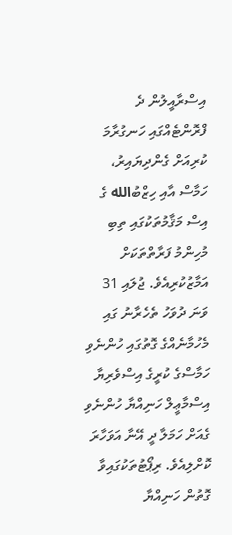އިސްރާއީލުން ދެ ފްރޮންޓެއްގައި ހަނގުރާމަ ކުރިއަށް ގެންދިޔައިރު، ހަމާސް އާއި ހިޒްބުالله ގެ އިސް މަޤާމުތަކުގައި ތިބި މުހިންމު ފަރާތްތަކަށް އަމާޒުކުރިއެވެ. ޖުލައި 31 ވަނަ ދުވަހު ތެހެރާނު ގައި މެހުމާނެއްގެ ގޮތުގައި ހުންނެވި ހަމާސްގެ ކުރީގެ އިސްވެރިޔާ އިސްމާޢީލް ހަނިއްޔާ ހުންނެވި ގެއަށް ހަމަލާ ދީ އޭނާ އަވަހާރަ ކޮށްލިއެވެ. ރިޕޯޓުތަކުގައިވާ ގޮތުން ހަނިއްޔާ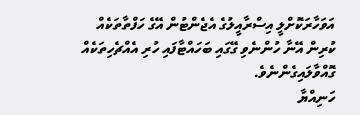އަވަހާރަކޮށްލީ އިސްރާއީލުގެ އެޖެންޓުން އޭގެ ހަފްތާތަކެއް ކުރިން އޭނާ ހުންނެވި ގޭގައި ބަހައްޓާފައި ހުރި އެއްޗެހިތަކެއް ގޮއްވާލައިގެންނެވެ.
ހަނިއްޔާ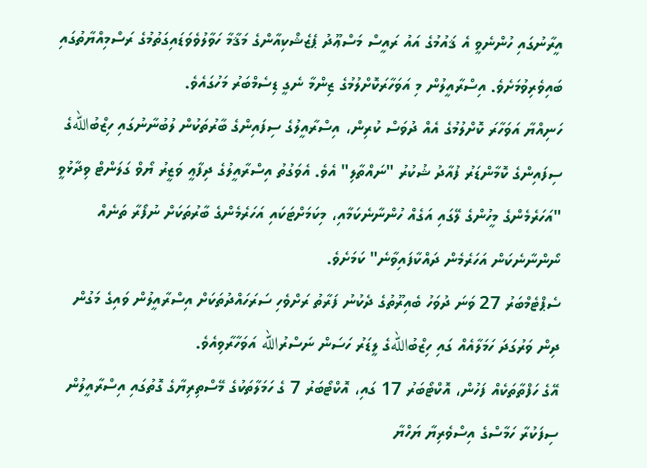އީރާނުގައި ހުންނެވީ އެ ޤައުމުގެ އައު ރައީސް މަސްޢޫދު ޕެޒެޝްކިއާންގެ މަޤާމާ ހަވާލުވެވަޑައިގަތުމުގެ ރަސްމިއްޔާތުގައި ބައިވެރިވުމަށެވެ. އިސްރާއީލުން މި އަވަހާރަކޮށްލުމުގެ ޒިންމާ ނެގީ ޑިސެމްބަރު މަހުގައެވެ.
ހަނިއްޔާ އަވަހާރަ ކޮށްލުމުގެ އެއް ދުވަސް ކުރިން، އިސްރާއީލުގެ ސިފައިންގެ ބާރުތަކުން ލުބުނާނުގައި ހިޒްބުاللهގެ ސިފައިންގެ ކޮމާންޑަރު ފުއާދު ޝުކުރު "ނައްތާލި" އެވެ. އެވަގުތު އިސްރާއީލުގެ ދިފާޢީ ވަޒީރު ޔޯވް ގަލަންޓް ވިދާޅުވީ "އަހަރެމެންގެ މީހުންގެ ލޭގައި އަގެއް ހުންނާނެކަމާއި، މިކަމަށްޓަކައި އަހަރެމެންގެ ބާރުތަކަށް ނުފޯރާ ތަނެއް ނޯންނާނެކަން އަހަރެމެން ދައްކާފައިވާނެ" ކަމަށެވެ.
ސެޕްޓެމްބަރު 27 ވަނަ ދުވަހު ބެއިރޫތުގެ ދެކުނު ފަރާތު ރަށްވެހި ސަރަހައްދުތަކަށް އިސްރާއީލުން ވައިގެ މަގުން ދިން ވަރުގަދަ ހަމަލާއެއް ގައި ހިޒްބުاللهގެ ލީޑަރު ހަސަން ނަސްރުالله އަވަހާރާވިއެވެ.
އޭގެ ހަފްތާތަކެއް ފަހުން، އޮކްޓޯބަރު 17 ގައި، އޮކްޓޯބަރު 7 ގެ ހަމަލާތަކުގެ މޭސްތިރިޔާގެ ގޮތުގައި އިސްރާއީލުން ސިފަކުރާ ހަމާސްގެ އިސްވެރިޔާ ޔަހްޔާ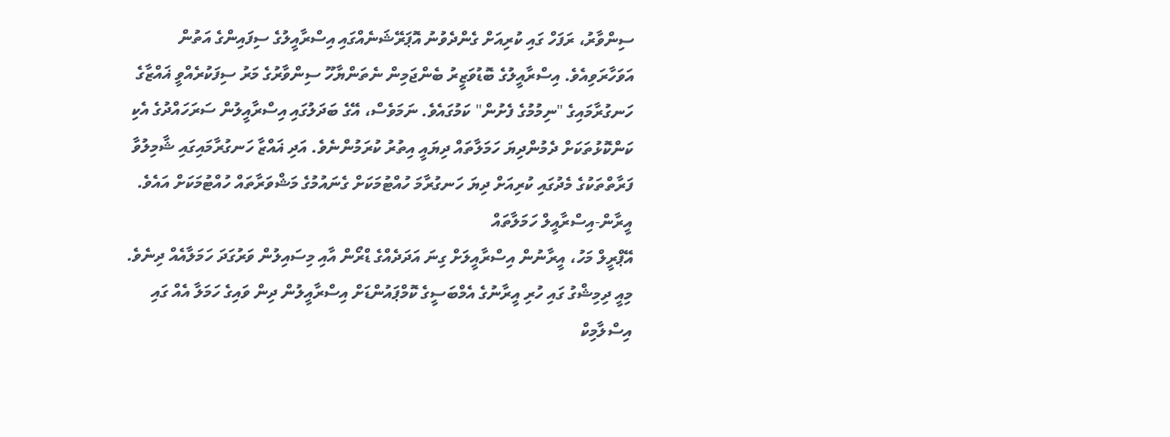ސިންވާރު، ރަފަހް ގައި ކުރިއަށް ގެންދެވުނު އޮޕަރޭޝަނެއްގައި އިސްރާއީލުގެ ސިފައިންގެ އަތުން އަވަހާރަވިއެވެ. އިސްރާއީލުގެ ބޮޑުވަޒީރު ބެންޖަމިން ނެތަންޔާހޫ ސިންވާރުގެ މަރު ސިފަކުރެއްވީ ޣައްޒާގެ ހަނގުރާމައިގެ "ނިމުމުގެ ފެށުން" ކަމުގައެވެ. ނަމަވެސް، އޭގެ ބަދަލުގައި އިސްރާއީލުން ސަރަހައްދުގެ އެކި ކަންކޮޅުތަކަށް ދެމުންދިޔަ ހަމަލާތައް ދިޔައީ އިތުރު ކުރަމުންނެވެ. އަދި ޣައްޒާ ހަނގުރާމައިގައި ޝާމިލުވާ ފަރާތްތަކުގެ މެދުގައި ކުރިއަށް ދިޔަ ހަނގުރާމަ ހުއްޓުމަކަށް ގެނައުމުގެ މަޝްވަރާތައް ހުއްޓުމަކަށް އައެވެ.
އީރާން-އިސްރާއީލް ހަމަލާތައް
އޭޕްރީލް މަހު، އީރާނުން އިސްރާއީލަށް ގިނަ އަދަދެއްގެ ޑްރޯން އާއި މިސައިލުން ވަރުގަދަ ހަމަލާއެއް ދިނެވެ. މިއީ ދިމިޝްގު ގައި ހުރި އީރާނުގެ އެމްބަސީގެ ކޮމްޕައުންޑަށް އިސްރާއީލުން ދިން ވައިގެ ހަމަލާ އެއް ގައި އިސްލާމިކް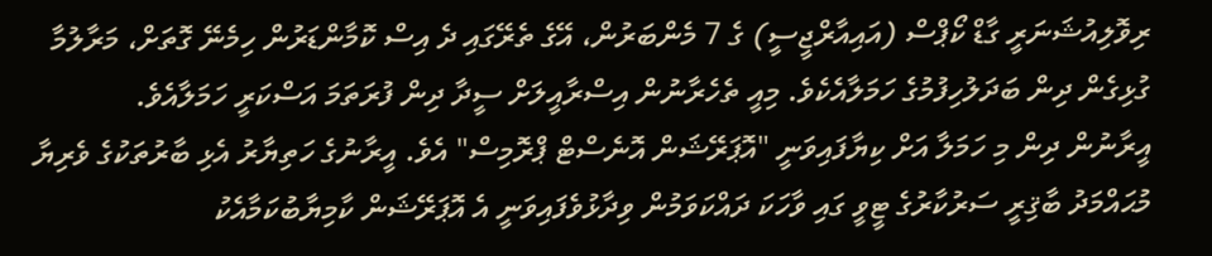ރިވޮލިއުޝަނަރީ ގާޑް ކޯޕްސް (އައިއާރްޖީސީ) ގެ 7 މެންބަރުން، އޭގެ ތެރޭގައި ދެ އިސް ކޮމާންޑަރުން ހިމެނޭ ގޮތަށް، މަރާލުމާ ގުޅިގެން ދިން ބަދަލުހިފުމުގެ ހަމަލާއެކެވެ. މިއީ ތެހެރާނުން އިސްރާއީލަށް ސީދާ ދިން ފުރަތަމަ އަސްކަރީ ހަމަލާއެވެ.
އީރާނުން ދިން މި ހަމަލާ އަށް ކިޔާފައިވަނީ "އޮޕަރޭޝަން އޮނެސްޓް ޕްރޮމިސް" އެވެ. އީރާނުގެ ހަތިޔާރު އެޅި ބާރުތަކުގެ ވެރިޔާ މުޙައްމަދު ބާޤިރީ ސަރުކާރުގެ ޓީވީ ގައި ވާހަކަ ދައްކަވަމުން ވިދާޅުވެފައިވަނީ އެ އޮޕަރޭޝަން ކާމިޔާބުކަމާއެކު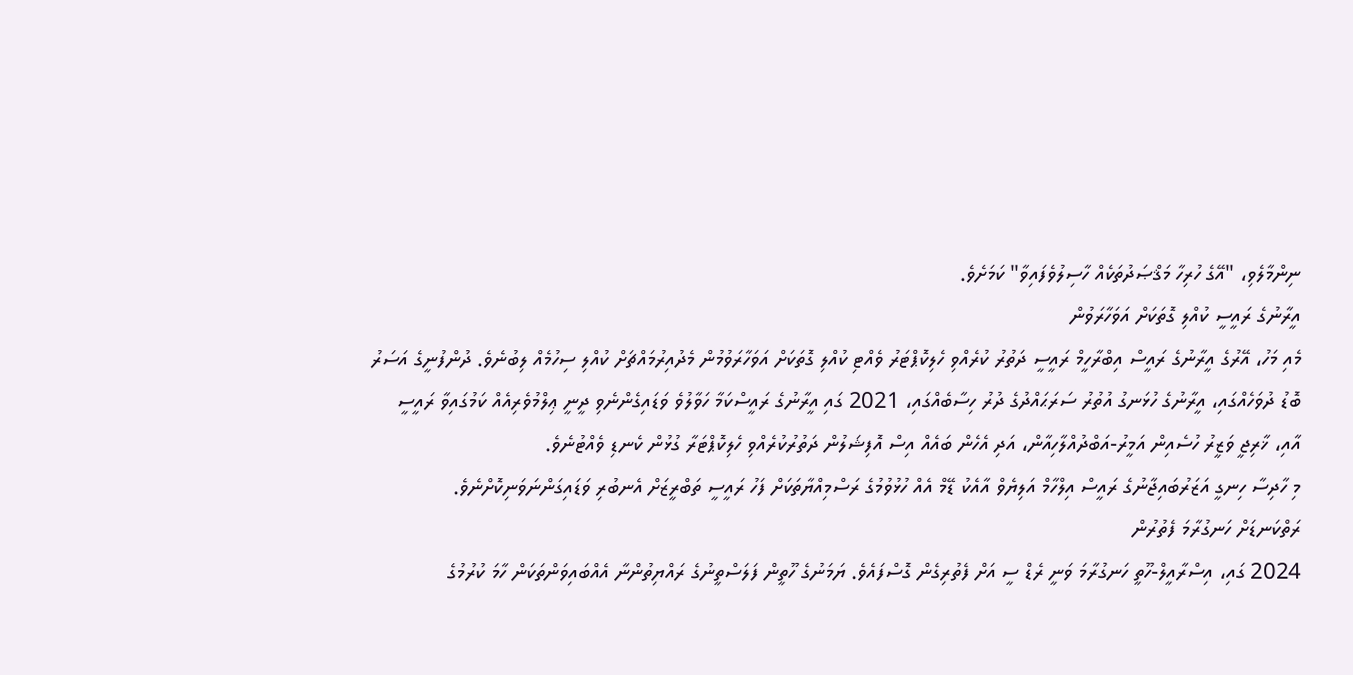ނިންމާލެވި، "އޭގެ ހުރިހާ މަޤްޞަދުތަކެއް ހާސިލުވެފައިވާ" ކަމަށެވެ.
އީރާނުގެ ރައީސީ ކުއްލި ގޮތަކަށް އަވަހާރަވުން
މެއި މަހު، އޭރުގެ އީރާނުގެ ރައީސް އިބްރާހީމް ރައީސީ ދަތުރު ކުރެއްވި ހެލިކޮޕްޓަރު ވެއްޓި ކުއްލި ގޮތަކަށް އަވަހާރަވުމުން މެދުއިރުމައްޗަށް ކުއްލި ސިހުމެއް ލިބުނެވެ. ދުންފުނީގެ އަސަރު ބޮޑު ދުވަހެއްގައި، އީރާނުގެ ހުޅަނގު އުތުރު ސަރަޙައްދުގެ ދުރު ހިސާބެއްގައި، 2021 ގައި އީރާނުގެ ރައީސްކަމާ ހަވާލުވެ ވަޑައިގެންނެވި ދީނީ ޢިލްމުވެރިއެއް ކަމުގައިވާ ރައީސީ އާއި، ޚާރިޖީ ވަޒީރު ހުސެއިން އަމީރު-އަބްދުއްލާހިއާން، އަދި އެހެން ބައެއް އިސް އޮފިޝަލުން ދަތުރުކުރެއްވި ހެލިކޮޕްޓަރާ ގުޅުން ކެނޑި ވެއްޓުނެވެ.
މި ހާދިސާ ހިނގީ އަޒަރުބައިޖާނުގެ ރައީސް އިލްހާމް އަލިޔެވް އާއެކު ޑޭމް އެއް ހުޅުވުމުގެ ރަސްމިއްޔާތަކަށް ފަހު ރައީސީ ތަބްރީޒަށް އެނބުރި ވަޑައިގަންނަވަނިކޮށްނެވެ.
ރަތްކަނޑަށް ހަނގުރާމަ ފެތުރުން
2024 ގައި، އިސްރާއީލް-ހޫތީ ހަނގުރާމަ ވަނީ ރެޑް ސީ އަށް ފެތުރިގެން ގޮސްފައެވެ. ޔަމަނުގެ ހޫތީން ފަލަސްތީނުގެ ރައްޔިތުންނާ އެއްބައިވަންތަކަން ހާމަ ކުރުމުގެ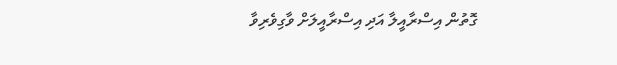ގޮތުން އިސްރާއީލާ އަދި އިސްރާއީލަށް ވާގިވެރިވާ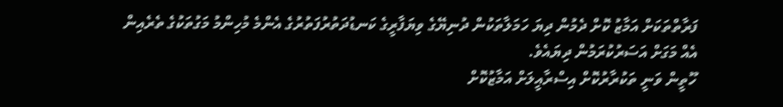ފަރާތްތަކަށް އަމާޒު ކޮށް ދެމުން ދިޔަ ހަމަލާތަކުން ދުނިޔޭގެ ވިޔަފާރީގެ ކަނޑުދަތުރުފަތުރުގެ އެންމެ މުހިންމު މަގުތަކުގެ ތެރެއިން އެއް މަގަށް އަސަރުކުރަމުން ދިޔައެވެ.
ހޫތީން ވަނީ ތަކުރާރުކޮށް އިސްރާއީލަށް އަމާޒުކޮށް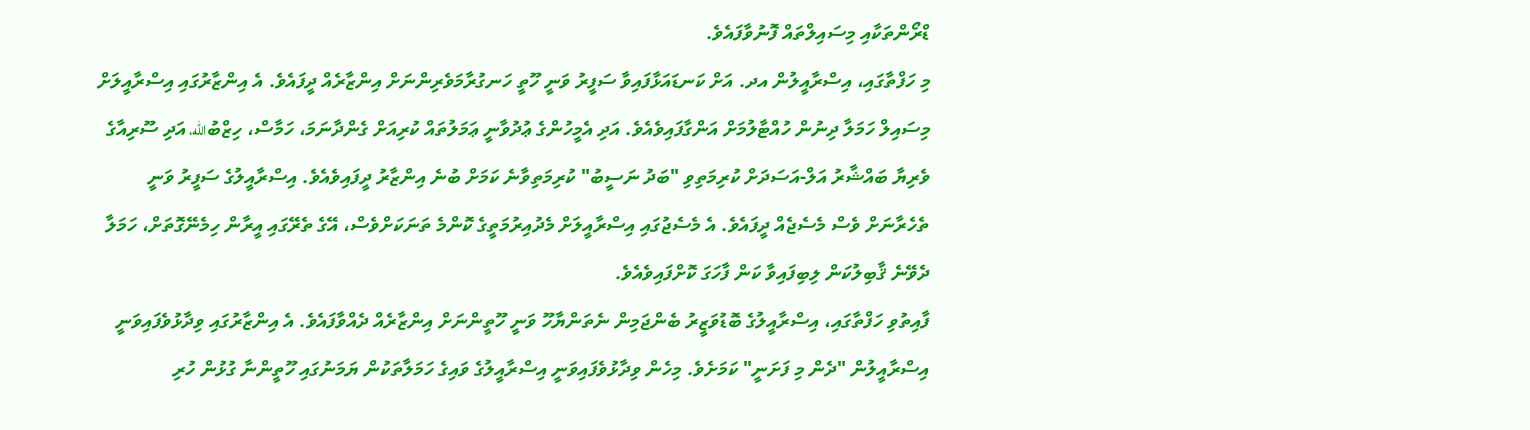ޑްރޯންތަކާއި މިސައިލްތައް ފޮނުވާފައެވެ.
މި ހަފްތާގައި، އިސްރާއީލުން އދ. އަށް ކަނޑައަޅާފައިވާ ސަފީރު ވަނީ ހޫތީ ހަނގުރާމަވެރިންނަށް އިންޒާރެއް ދީފައެވެ. އެ އިންޒާރުގައި އިސްރާއީލަށް މިސައިލް ހަމަލާ ދިނުން ހުއްޓާލުމަށް އަންގާފައިވެއެވެ. އަދި އެމީހުންގެ ޢުދުވާނީ ޢަމަލުތައް ކުރިއަށް ގެންދާނަމަ، ހަމާސް، ހިޒްބުالله، އަދި ސޫރިއާގެ ވެރިޔާ ބައްޝާރު އަލް-އަސަދަށް ކުރިމަތިވި "ބަދު ނަސީބު" ކުރިމަތިވާނެ ކަމަށް ބުނެ އިންޒާރު ދީފައިވެއެވެ. އިސްރާއީލުގެ ސަފީރު ވަނީ ތެހެރާނަށް ވެސް މެސެޖެއް ދީފައެވެ. އެ މެސެޖުގައި އިސްރާއީލަށް މެދުއިރުމަތީގެ ކޮންމެ ތަނަކަށްވެސް، އޭގެ ތެރޭގައި އީރާން ހިމެނޭގޮތަށް، ހަމަލާ ދެވޭނެ ޤާބިލުކަން ލިބިފައިވާ ކަން ފާހަގަ ކޮށްފައިވެއެވެ.
ފާއިތުވި ހަފްތާގައި، އިސްރާއީލުގެ ބޮޑުވަޒީރު ބެންޖަމިން ނެތަންޔާހޫ ވަނީ ހޫތީންނަށް އިންޒާރެއް ދެއްވާފައެވެ. އެ އިންޒާރުގައި ވިދާޅުވެފައިވަނީ އިސްރާއީލުން "ދެން މި ފަށަނީ" ކަމަށެވެ. މިހެން ވިދާޅުވެފައިވަނީ އިސްރާއީލުގެ ވައިގެ ހަމަލާތަކުން ޔަމަނުގައި ހޫތީންނާ ގުޅުން ހުރި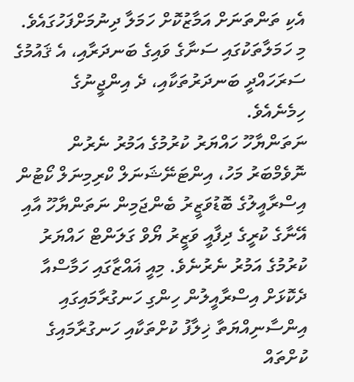އެކި ތަންތަނަށް އަމާޒުކޮށް ހަމަލާ ދިނުމަށްފަހުގައެވެ. މި ހަމަލާތަކުގައި ސަނާގެ ވައިގެ ބަނދަރާއި، އެ ޤައުމުގެ ސަރަހައްދީ ބަނދަރުތަކާއި، ދެ އިންޖީނުގެ ހިމެނެއެވެ.
ނަތަންޔާހޫ ހައްޔަރު ކުރުމުގެ އަމުރު ނެރުން
ނޮވެމްބަރު މަހު، އިންޓަނޭޝަނަލް ކްރިމިނަލް ކޯޓުން އިސްރާއީލުގެ ބޮޑުވަޒީރު ބެންޖަމިން ނަތަންޔާހޫ އާއި އޭނާގެ ކުރީގެ ދިފާއީ ވަޒީރު ޔޯވް ގަލަންޓް ހައްޔަރު ކުރުމުގެ އަމުރު ނެރުނެވެ. މިއީ ޣައްޒާގައި ހަމާސްއާ ދެކޮޅަށް އިސްރާއީލުން ހިންގި ހަނގުރާމައިގައި އިންސާނިއްޔަތާ ޚިލާފު ކުށްތަކާއި ހަނގުރާމައިގެ ކުށްތައް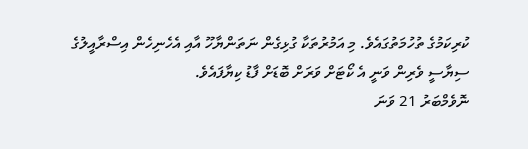ކުރިކަމުގެ ތުހުމަތުގައެވެ. މި އަމުރުތަކާ ގުޅިގެން ނަތަންޔާހޫ އާއި އެހެނިހެން އިސްރާއީލުގެ ސިޔާސީ ވެރިން ވަނީ އެ ކޯޓަށް ވަރަށް ބޮޑަށް ފާޑު ކިޔާފައެވެ.
ނޮވެމްބަރު 21 ވަނަ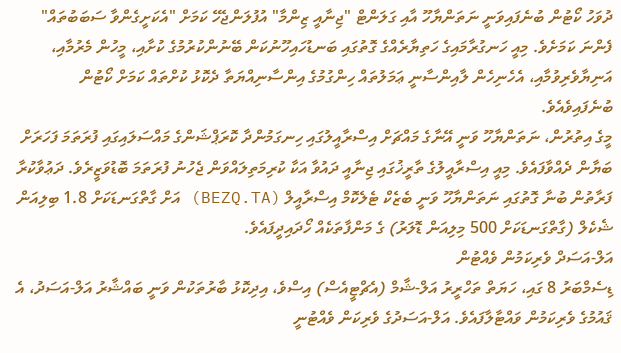ދުވަހު ކޯޓުން ބުނެފައިވަނީ ނަތަންޔާހޫ އާއި ގަލަންޓް "ޖިނާއީ ޒިންމާ" އުފުލަންޖެހޭ ކަމަށް "އެކަށީގެންވާ ސަބަބުތައް" ފެންނަ ކަމަށެވެ. މިއީ ހަނގުރާމައިގެ ހަތިޔާރެއްގެ ގޮތުގައި ބަނޑުހައިހޫނުކަން ބޭނުންކުރުމުގެ ކުށާއި، މީހުން މެރުމާއި، އަނިޔާވެރިވުމާއި، އެހެނިހެން ލާއިންސާނީ ޢަމަލުތައް ހިންގުމުގެ އިންސާނިއްޔަތާ ދެކޮޅު ކުށްތައް ކަމަށް ކޯޓުން ބުނެފައިވެއެވެ.
މީގެ އިތުރުން، ނަތަންޔާހޫ ވަނީ އޭނާގެ މައްޗަށް އިސްރާއީލުގައި ހިނގަމުންދާ ކޮރަޕްޝަންގެ މައްސަލައިގައި ފުރަތަމަ ފަހަރަށް ބަޔާން ދެއްވާފައެވެ. މިއީ އިސްރާއީލުގެ ތާރީޚުގައި ޖިނާއީ ދައުވާ އަކާ ކުރިމަތިލައްވަން ޖެހުނު ފުރަތަމަ ބޮޑުވަޒީރެވެ. ދަޢުވާކުރާ ފަރާތުން ބުނާ ގޮތުގައި ނަތަންޔާހޫ ވަނީ ބެޒެކް ޓެލެކޮމް އިސްރާއީލް (BEZQ.TA) އަށް ގާތްގަނޑަކަށް 1.8 ބިލިއަން ޝެކެލް (ގާތްގަނޑަކަށް 500 މިލިއަން ޑޮލަރު) ގެ މަންފާތަކެއް ހޯދައިދީފައެވެ.
އަލް-އަސަދް ވެރިކަމުން ވެއްޓުން
ޑިސެމްބަރު 8 ގައި، ހަޔަތް ތަހްރީރު އަލް-ޝާމް (އެޗްޓީއެސް) އިސްވެ، އިދިކޮޅު ބާރުތަކުން ވަނީ ބައްޝާރު އަލް-އަސަދު، އެ ޤައުމުގެ ވެރިކަމުން ވައްޓާލާފައެވެ. އަލް-އަސަދުގެ ވެރިކަން ވެއްޓުނީ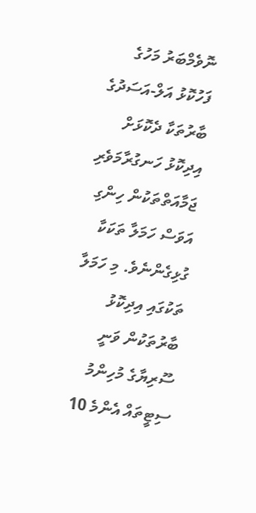ނޮވެމްބަރު މަހުގެ ފަހުކޮޅު އަލް-އަސަދުގެ ބާރުތަކާ ދެކޮޅަށް އިދިކޮޅު ހަނގުރާމަވެރި ޖަމާއަތްތަކުން ހިންގި އަވަސް ހަމަލާ ތަކަކާ ގުޅިގެންނެވެ. މި ހަމަލާ ތަކުގައި އިދިކޮޅު ބާރުތަކުން ވަނީ ސޫރިޔާގެ މުހިންމު ސިޓީތައް އެންމެ 10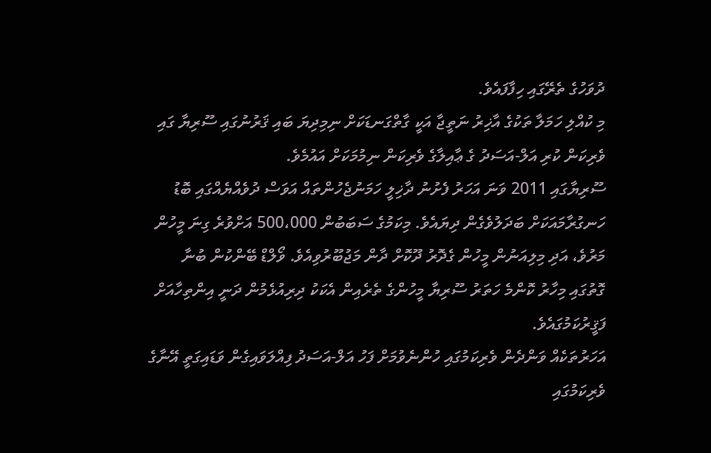ދުވަހުގެ ތެރޭގައި ހިފާފައެވެ.
މި ކުއްލި ހަމަލާ ތަކުގެ އާޚިރު ނަތީޖާ އަކީ ގާތްގަނޑަކަށް ނިމިދިޔަ ބައި ޤަރުނުގައި ސޫރިޔާ ގައި ވެރިކަން ކުރި އަލް-އަސަދު ގެ ޢާއިލާގެ ވެރިކަން ނިމުމަކަށް އައުމެވެ.
ސޫރިޔާގައި 2011 ވަނަ އަހަރު ފެށުނު ދާޚިލީ ހަމަނުޖެހުންތައް އަވަސް ދުވެއްޔެއްގައި ބޮޑު ހަނގުރާމައަކަށް ބަދަލުވެގެން ދިޔައެވެ. މިކަމުގެ ސަބަބުން 500،000 އަށްވުރެ ގިނަ މީހުން މަރުވެ، އަދި މިލިއަނުން މީހުން ގެދޮރު ދޫކޮށް ދާން މަޖުބޫރުވިއެވެ. ވޯލްޑް ބޭންކުން ބުނާ ގޮތުގައި މިހާރު ކޮންމެ ހަތަރު ސޫރިޔާ މީހުންގެ ތެރެއިން އެކަކު ދިރިއުޅެމުން ދަނީ އިންތިހާއަށް ފަޤީރުކަމުގައެވެ.
އަހަރުތަކެއް ވަންދެން ވެރިކަމުގައި ހުންނެވުމަށް ފަހު އަލް-އަސަދު ފިއްލަވައިގެން ވަޑައިގަތީ އޭނާގެ ވެރިކަމުގައި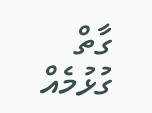ގާތް ގުޅުމެއް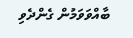ބާއްވަވަމުން ގެންދެވި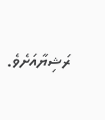ރަޝިޔާއަށެވެ.